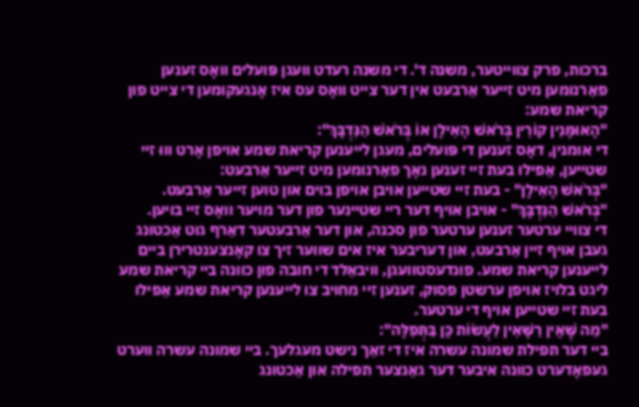ברכות, פרק צווייטער, משנה ד'. די משנה רעדט וועגן פּועלים וואָס זענען פאַרנומען מיט זייער אַרבעט אין דער צייט וואָס עס איז אָנגעקומען די צייט פון קריאת שמע:
"הָאוּמָּנִין קוֹרִין בְּרֹאשׁ הָאִילָן אוֹ בְּרֹאשׁ הַנִּדְבָּךְ":
די אומנין, דאָס זענען די פּועלים, מעגן לייענען קריאת שמע אויפן אָרט וווּ זיי שטייען, אַפילו בעת זיי זענען נאָך פאַרנומען מיט זייער אַרבעט:
"בְּרֹאשׁ הָאִילָן" - בעת זיי שטייען אויבן אויפן בוים און טוען זייער אַרבעט.
"בְּרֹאשׁ הַנִּדְבָּךְ" - אויבן אויף דער ריי שטיינער פון דער מויער וואָס זיי בויען.
די צוויי ערטער זענען ערטער פון סכנה, און דער אַרבעטער דאַרף גוט אַכטונג געבן אויף זיין אַרבעט, און דעריבער איז אים שווער זיך צו קאָנצענטרירן ביים לייענען קריאת שמע. פונדעסטוועגן, וויבאַלד די חובה פון כוונה ביי קריאת שמע ליגט בלויז אויפן ערשטן פסוק, זענען זיי מחויב צו לייענען קריאת שמע אַפילו בעת זיי שטייען אויף די ערטער.
"מַה שֶּׁאֵין רַשָּׁאִין לַעֲשׂוֹת כֵּן בַּתְּפִלָּה":
ביי דער תפילת שמונה עשרה איז די זאַך נישט מעגלעך. ביי שמונה עשרה ווערט געפאָדערט כוונה איבער דער גאַנצער תפילה און אַכטונג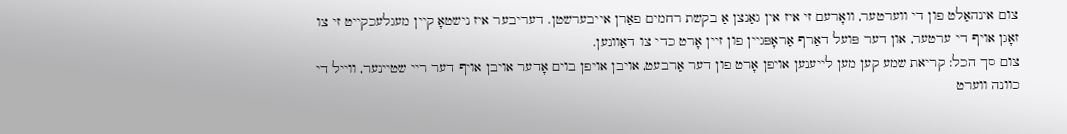צום אינהאַלט פון די ווערטער, וואָרעם זי איז אין גאַנצן אַ בקשת רחמים פאַרן אייבערשטן. דעריבער איז נישטאָ קיין מעגלעכקייט זי צו זאָגן אויף די ערטער, און דער פּועל דאַרף אַראָפּגיין פון זיין אָרט כדי צו דאַוונען.
צום סך הכל: קריאת שמע קען מען לייענען אויפן אָרט פון דער אַרבעט, אויבן אויפן בוים אָדער אויבן אויף דער ריי שטיינער, ווייל די כוונה ווערט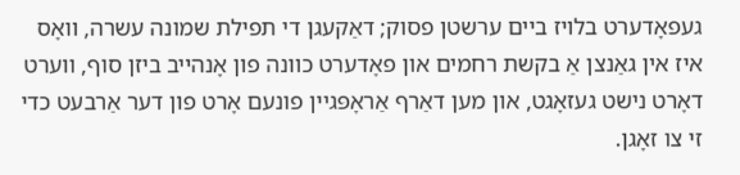געפאָדערט בלויז ביים ערשטן פסוק; דאַקעגן די תפילת שמונה עשרה, וואָס איז אין גאַנצן אַ בקשת רחמים און פאָדערט כוונה פון אָנהייב ביזן סוף, ווערט דאָרט נישט געזאָגט, און מען דאַרף אַראָפּגיין פונעם אָרט פון דער אַרבעט כדי זי צו זאָגן.